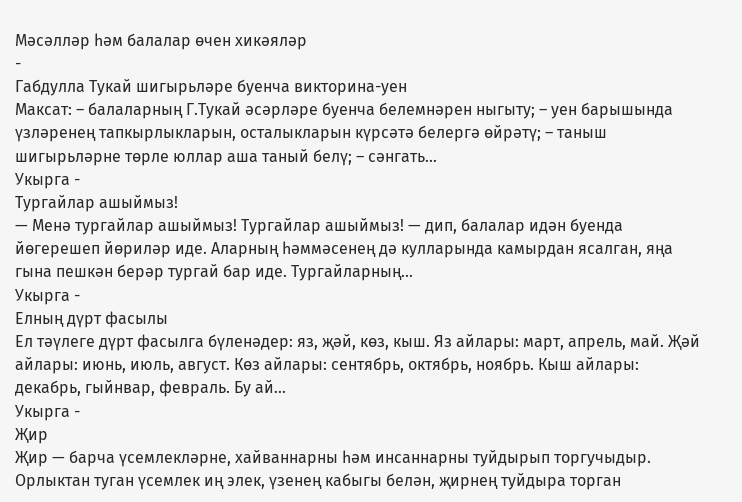Мәсәлләр һәм балалар өчен хикәяләр
-
Габдулла Тукай шигырьләре буенча викторина-уен
Максат: – балаларның Г.Тукай әсәрләре буенча белемнәрен ныгыту; – уен барышында үзләренең тапкырлыкларын, осталыкларын күрсәтә белергә өйрәтү; – таныш шигырьләрне төрле юллар аша таный белү; – сәнгать...
Укырга -
Тургайлар ашыймыз!
— Менә тургайлар ашыймыз! Тургайлар ашыймыз! — дип, балалар идән буенда йөгерешеп йөриләр иде. Аларның һәммәсенең дә кулларында камырдан ясалган, яңа гына пешкән берәр тургай бар иде. Тургайларның...
Укырга -
Елның дүрт фасылы
Ел тәүлеге дүрт фасылга бүленәдер: яз, җәй, көз, кыш. Яз айлары: март, апрель, май. Җәй айлары: июнь, июль, август. Көз айлары: сентябрь, октябрь, ноябрь. Кыш айлары: декабрь, гыйнвар, февраль. Бу ай...
Укырга -
Җир
Җир — барча үсемлекләрне, хайваннарны һәм инсаннарны туйдырып торгучыдыр. Орлыктан туган үсемлек иң элек, үзенең кабыгы белән, җирнең туйдыра торган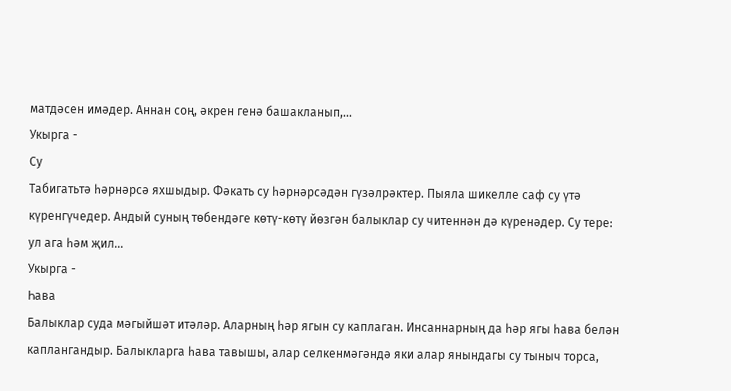матдәсен имәдер. Аннан соң, әкрен генә башакланып,...
Укырга -
Су
Табигатьтә һәрнәрсә яхшыдыр. Фәкать су һәрнәрсәдән гүзәлрәктер. Пыяла шикелле саф су үтә күренгүчедер. Андый суның төбендәге көтү-көтү йөзгән балыклар су читеннән дә күренәдер. Су тере: ул ага һәм җил...
Укырга -
Һава
Балыклар суда мәгыйшәт итәләр. Аларның һәр ягын су каплаган. Инсаннарның да һәр ягы һава белән каплангандыр. Балыкларга һава тавышы, алар селкенмәгәндә яки алар янындагы су тыныч торса,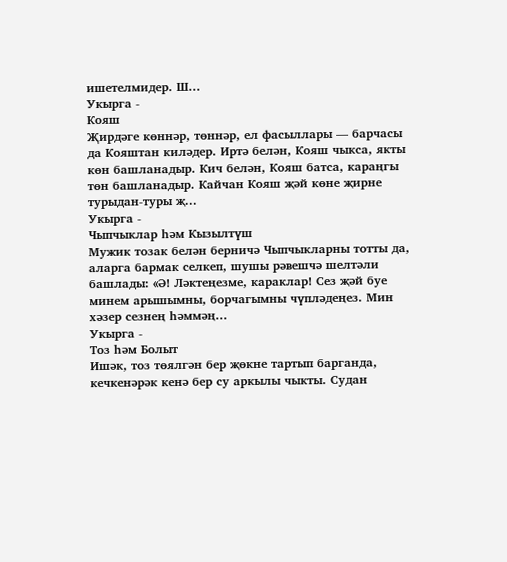ишетелмидер. Ш...
Укырга -
Кояш
Җирдәге көннәр, төннәр, ел фасыллары — барчасы да Кояштан киләдер. Иртә белән, Кояш чыкса, якты көн башланадыр. Кич белән, Кояш батса, караңгы төн башланадыр. Кайчан Кояш җәй көне җирне турыдан-туры җ...
Укырга -
Чыпчыклар һәм Кызылтүш
Мужик тозак белән берничә Чыпчыкларны тотты да, аларга бармак селкеп, шушы рәвешчә шелтәли башлады: «Ә! Ләктеңезме, караклар! Сез җәй буе минем арышымны, борчагымны чүпләдеңез. Мин хәзер сезнең һәммәң...
Укырга -
Тоз һәм Болыт
Ишәк, тоз төялгән бер җөкне тартып барганда, кечкенәрәк кенә бер су аркылы чыкты. Судан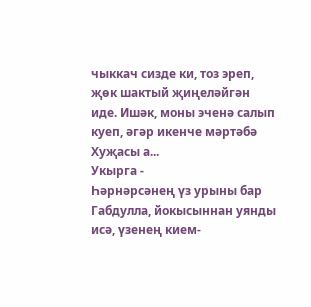чыккач сизде ки, тоз эреп, җөк шактый җиңеләйгән иде. Ишәк, моны эченә салып куеп, әгәр икенче мәртәбә Хуҗасы а...
Укырга -
Һәрнәрсәнең үз урыны бар
Габдулла, йокысыннан уянды исә, үзенең кием-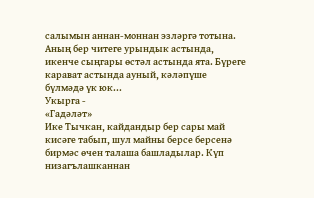салымын аннан-моннан эзләргә тотына. Аның бер читеге урындык астында, икенче сыңгары өстәл астында ята. Бүреге карават астында ауный, кәләпүше бүлмәдә үк юк...
Укырга -
«Гадәләт»
Ике Тычкан, кайдандыр бер сары май кисәге табып, шул майны берсе берсенә бирмәс өчен талаша башладылар. Күп низагълашканнан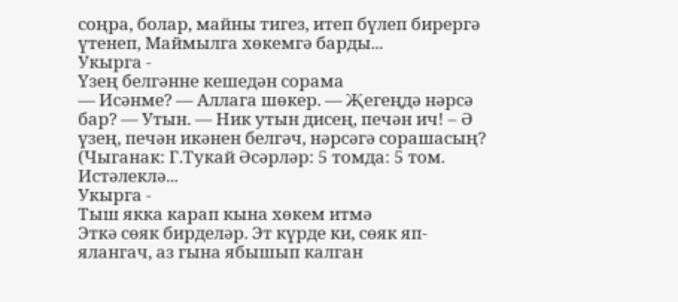соңра, болар, майны тигез, итеп бүлеп бирергә үтенеп, Маймылга хөкемгә барды...
Укырга -
Үзең белгәнне кешедән сорама
— Исәнме? — Аллага шөкер. — Җегеңдә нәрсә бар? — Утын. — Ник утын дисең, печән ич! – Ә үзең, печән икәнен белгәч, нәрсәгә сорашасың? (Чыганак: Г.Тукай Әсәрләр: 5 томда: 5 том. Истәлеклә...
Укырга -
Тыш якка карап кына хөкем итмә
Эткә сөяк бирделәр. Эт күрде ки, сөяк яп-ялангач, аз гына ябышып калган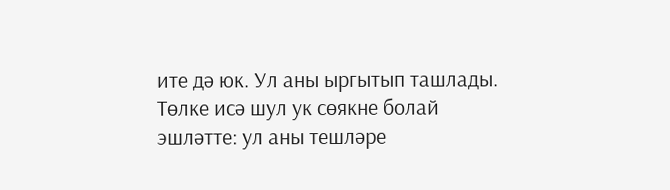ите дә юк. Ул аны ыргытып ташлады. Төлке исә шул ук сөякне болай эшләтте: ул аны тешләре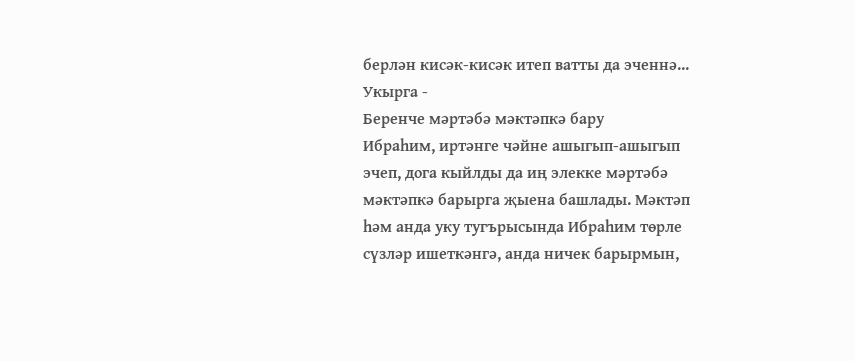берлән кисәк-кисәк итеп ватты да эченнә...
Укырга -
Беренче мәртәбә мәктәпкә бару
Ибраһим, иртәнге чәйне ашыгып-ашыгып эчеп, дога кыйлды да иң элекке мәртәбә мәктәпкә барырга җыена башлады. Мәктәп һәм анда уку тугърысында Ибраһим төрле сүзләр ишеткәнгә, анда ничек барырмын,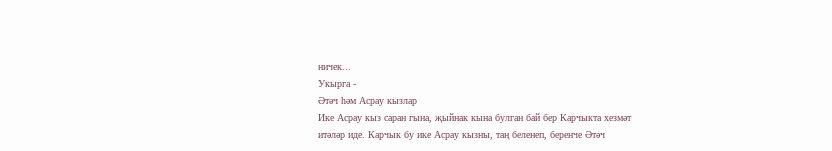ничек...
Укырга -
Әтәч һәм Асрау кызлар
Ике Асрау кыз саран гына, җыйнак кына булган бай бер Карчыкта хезмәт итәләр иде. Карчык бу ике Асрау кызны, таң беленеп, беренче Әтәч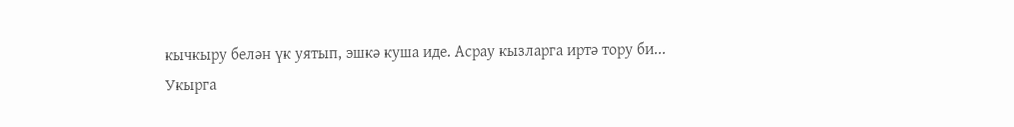кычкыру белән үк уятып, эшкә куша иде. Асрау кызларга иртә тору би...
Укырга